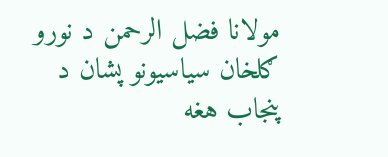مولانا فضل الرحمن د نورو ګلخان سیاسیونو پشان د پنجاب هغه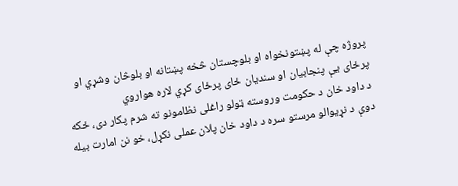پروژه چې له پښتونخواه او بلوچستان څخه پښتانه او بلوڅان وشړي او پرځای یې پنجابیان او سندیان ځای پرځای کړي لاره هواروي
د داود خان د حکومت وروسته ټولو راغلی نظامونو ته شرم پکار دی، ځکه دوې د نړیوالو مرستو سره د داود خان پلان عملی نکړل، خو نن امارت بیله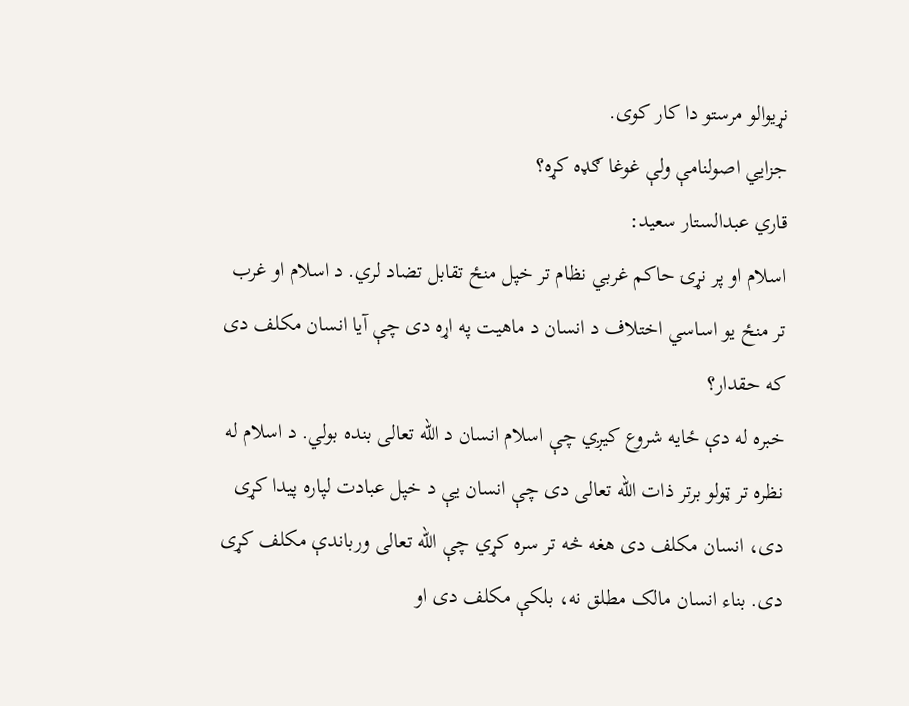نړیوالو مرستو دا کار کوی.
جزایي اصولنامې ولې غوغا ګډه کړه؟
قاري عبدالستار سعید:
اسلام او پر نړۍ حاکم غربي نظام تر خپل منځ تقابل تضاد لري. د اسلام او غرب تر منځ یو اساسي اختلاف د انسان د ماهیت په اړه دی چې آیا انسان مکلف دی که حقدار؟
خبره له دې ځایه شروع کیږي چې اسلام انسان د الله تعالی بنده بولي. د اسلام له نظره تر ټولو برتر ذات الله تعالی دی چې انسان یې د خپل عبادت لپاره پیدا کړی دی، انسان مکلف دی هغه څه تر سره کړي چې الله تعالی ورباندې مکلف کړی دی. بناء انسان مالک مطلق نه، بلکې مکلف دی او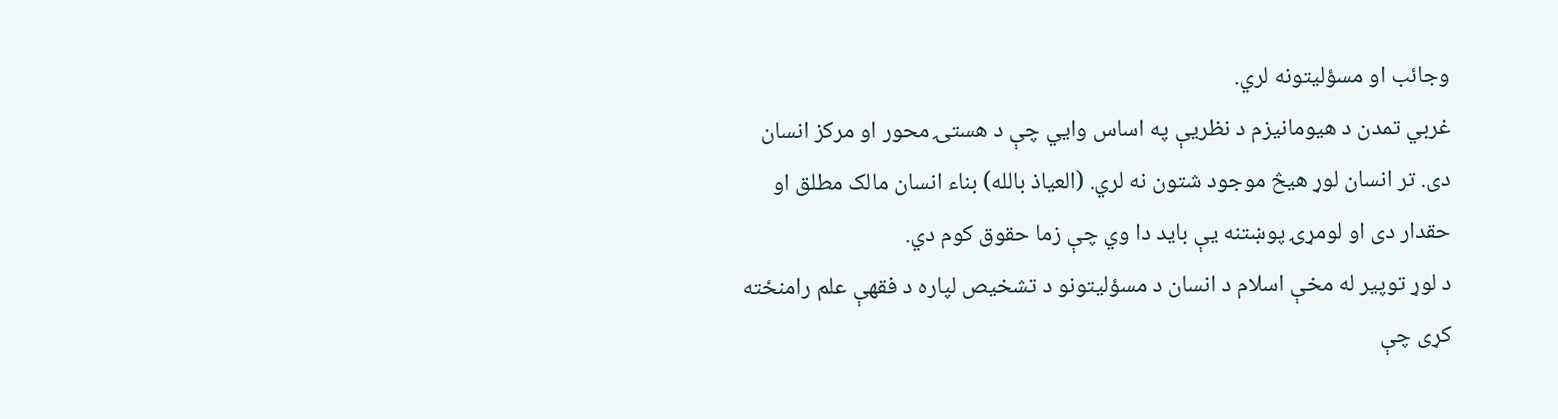وجائب او مسؤلیتونه لري.
غربي تمدن د هیومانیزم د نظریې په اساس وایي چې د هستۍ محور او مرکز انسان دی. تر انسان لوړ هیڅ موجود شتون نه لري. (العیاذ بالله) بناء انسان مالک مطلق او حقدار دی او لومړۍ پوښتنه یې باید دا وي چې زما حقوق کوم دي.
د لوړ توپیر له مخې اسلام د انسان د مسؤلیتونو د تشخیص لپاره د فقهې علم رامنځته کړی چې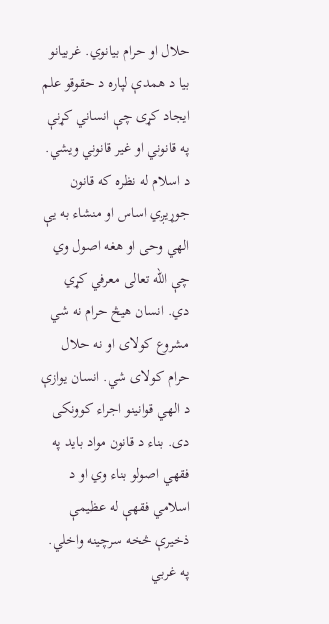حلال او حرام بیانوي. غربیانو بیا د همدې لپاره د حقوقو علم ایجاد کړی چې انساني کړنې په قانوني او غیر قانوني ویشي.
د اسلام له نظره که قانون جوړیږي اساس او منشاء به یې الهي وحی او هغه اصول وي چې الله تعالی معرفي کړي دي. انسان هیڅ حرام نه شي مشروع کولای او نه حلال حرام کولای شي. انسان یوازې د الهي قوانینو اجراء کوونکی دی. بناء د قانون مواد باید په فقهي اصولو بناء وي او د اسلامي فقهې له عظیمې ذخیرې څخه سرچینه واخلي.
په غربي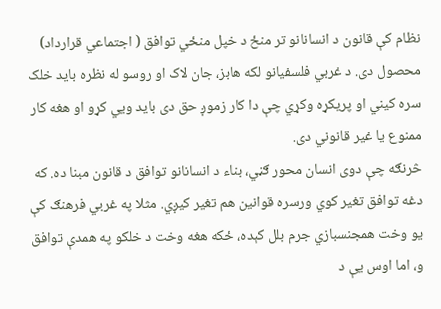نظام کې قانون د انسانانو تر منځ د خپل منځي توافق ( اجتماعي قرارداد) محصول دی. د غربي فلسفیانو لکه هابز، جان لاک او روسو له نظره باید خلک سره کیني او پریکړه وکړي چې دا کار زموږ حق دی باید ویي کړو او هغه کار ممنوع یا غیر قانوني دی.
څرنګه چې دوی انسان محور ګڼي، بناء د انسانانو توافق د قانون مبنا ده. که دغه توافق تغیر کوي ورسره قوانین هم تغیر کیږي. مثلا په غربي فرهنګ کې یو وخت همجنسبازي جرم بلل کېده، ځکه هغه وخت د خلکو په همدې توافق و، اما اوس یې د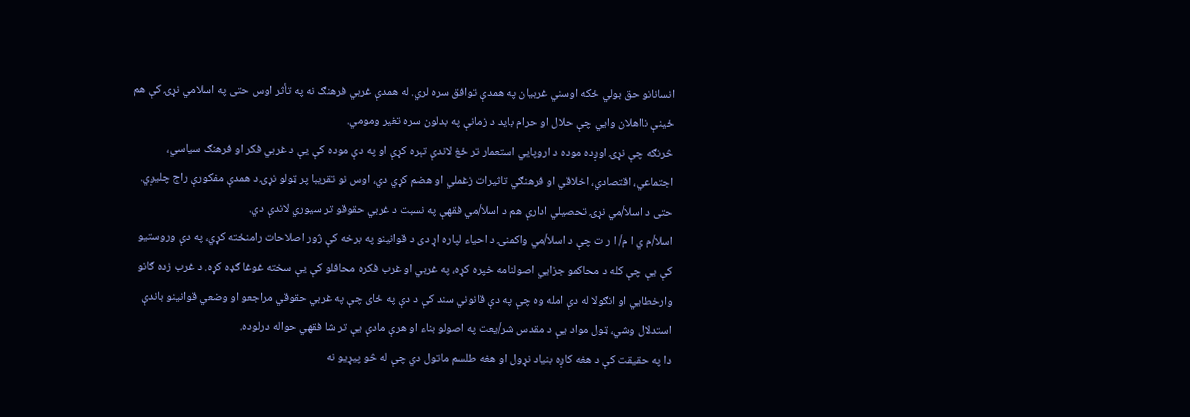انسانانو حق بولي ځکه اوسني غربیان په همدې توافق سره لري. له همدې غربي فرهنګ نه په تأثر اوس حتی په اسلامي نړۍ کې هم ځینې نااهلان وایي چې حلال او حرام باید د زمانې په بدلون سره تغیر ومومي.
څرنګه چې نړۍ اوږده موده د اروپایي استعمار تر ځغ لاندې تېره کړې او په دې موده کې یې د غربي فکر او فرهنګ سیاسي، اجتماعي، اقتصادي، اخلاقي او فرهنګي تاثیرات زغملي او هضم کړي دي، اوس نو تقریبا پر ټولو نړۍ د همدې مفکورې راج چلیږي. حتی د اسلا/مي نړۍ تحصیلي ادارې هم د اسلا/مي فقهې په نسبت د غربي حقوقو تر سیوري لاندې دي.
اسلا/م ي ا م/ ا ر ت چې د اسلا/مي واکمنۍ د احیاء لپاره اړ دی د قوانینو په برخه کې ژور اصلاحات رامنځته کړي، په دې وروستیو کې یې چې کله د محاکمو جزايي اصولنامه خپره کړه، په غربي او غرب فکره محافلو کې یې سخته غوغا ګډه کړه. د غرب زده ګانو وارخطایي او انګولا له دې امله وه چې په دې قانوني سند کې د دې په ځای چې په غربي حقوقي مراجعو او وضعي قوانینو باندې استدلال وشي، ټول مواد یې د مقدس شر/یعت په اصولو بناء او هرې مادې یې تر شا فقهي حواله درلوده.
دا په حقیقت کې د هغه کاږه بنیاد نړول او هغه طلسم ماتول دي چې له څو پیړیو نه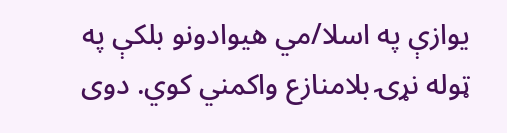یوازې په اسلا/مي هیوادونو بلکې په ټوله نړۍ بلامنازع واکمني کوي. دوی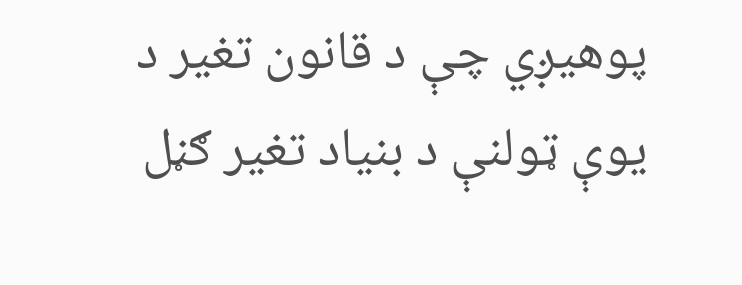پوهیږي چې د قانون تغیر د یوې ټولنې د بنیاد تغیر ګڼل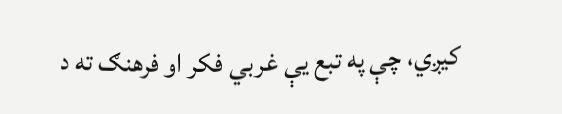کیږي، چې په تبع یې غربي فکر او فرهنګ ته د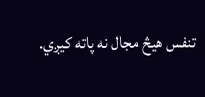تنفس هیڅ مجال نه پاته کیږي.